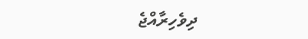ދިވެހިރާއްޖެ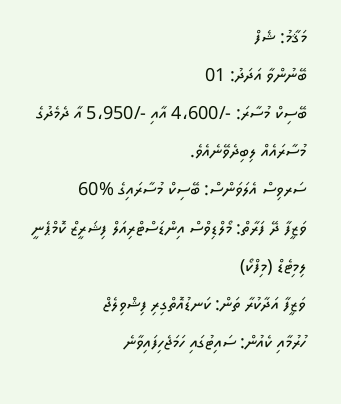މަޤާމު: ޝެފް
ބޭނުންވާ އަދަދު: 01
ބޭސިކް މުސާރަ: -/4،600 އާއި -/5،950 އާ ދެމެދުގެ މުސާރައެއް ލިބިދެވޭނެއެވެ.
ސަރވިސް އެލަވަންސް: ބޭސިކް މުސާރައިގެ %60
ވަޒީފާ ދޭ ފަރާތް: މޯލްޑިވްސް އިންޑަސްޓްރިއަލް ފިޝަރީޒް ކޮމްޕެނީ ލިމިޓެޑް (މިފްކޯ)
ވަޒީފާ އަދާކުރާ ތަން: ކަނޑުއޮތްގިރި ފިޝްވިލެޖް
ހުރުމާއި ކެއުން: ސައިޓުގައި ހަމަޖެހިފައިވާނެ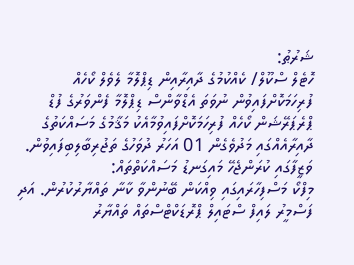ޝަރުޠު:
ހޮޓެލް ސްކޫލް/ ކެއްކުމުގެ ދާއިރާއިން ޑިޕްލޮމާ ލެވެލް ކޯހެއް ފުރިހަމަކޮށްފައިވުން ނުވަތަ އެޑްވާންސް ޑިޕްލޮމާ ފެންވަރުގެ ފުޑް ޕްރެޕަރޭޝަން ކޯހެއް ފުރިހަމަކޮށްފައިވުމާއެކު މަޤާމުގެ މަސައްކަތުގެ ދާއިރާއެއްގައި މަދުވެގެން 01 އަހަރު ދުވަހުގެ ތަޖުރިބާލިބިފައިވުން.
ވަޒީފާގައި ކުރަންޖެހޭ މައިގަނޑު މަސައްކަތްތައް:
މިފްކޯ މަސްފިހާރައިގައި ވިއްކަން ބޭނުންވާ ކާނާ ތައްޔާރުކުރުން. އަދި ފަސްމީރު ލައިފް ސްޓައިލް ޕްރޮޑަކްޓްސްތައް ތައްޔާރު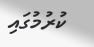ކުރުމުގައި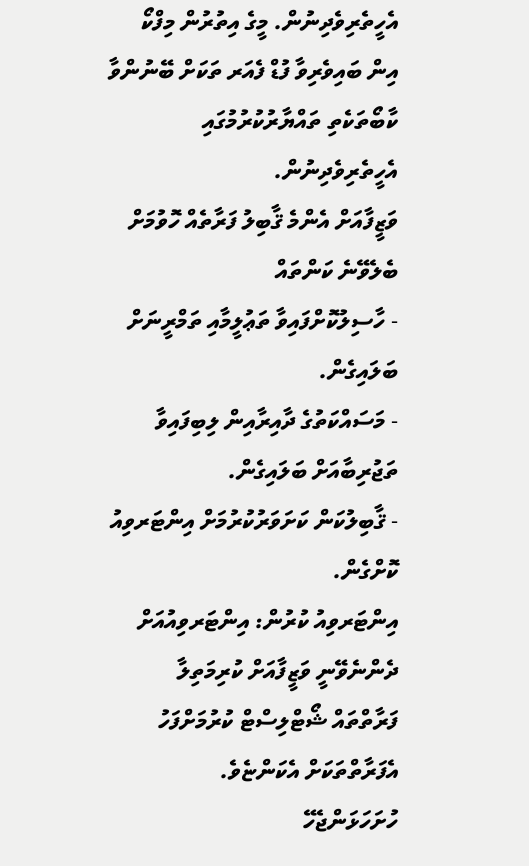އެހީތެރިވެދިނުން. މީގެ އިތުރުން މިފްކޯ އިން ބައިވެރިވާ ފުޑް ފެއަރ ތަކަށް ބޭނުންވާ ކާބޯތަކެތި ތައްޔާރުކުރުމުގައި އެހީތެރިވެދިނުން.
ވަޒީފާއަށް އެންމެ ޤާބިލު ފަރާތެއް ހޮވުމަށް ބެލެވޭނެ ކަންތައް
- ހާސިލުކޮށްފައިވާ ތަޢުލީމާއި ތަމްރީނަށް ބަލައިގެން.
- މަސައްކަތުގެ ދާއިރާއިން ލިބިފައިވާ ތަޖުރިބާއަށް ބަލައިގެން.
- ޤާބިލުކަން ކަށަވަރުކުރުމަށް އިންޓަރވިއު ކޮށްގެން.
އިންޓަރވިއު ކުރުން: އިންޓަރވިއުއަށް ދެންނެވޭނީ ވަޒީފާއަށް ކުރިމަތިލާ ފަރާތްތައް ޝޯޓްލިސްޓް ކުރުމަށްފަހު އެފަރާތްތަކަށް އެކަންޏެވެ.
ހުށަހަޅަންޖެހޭ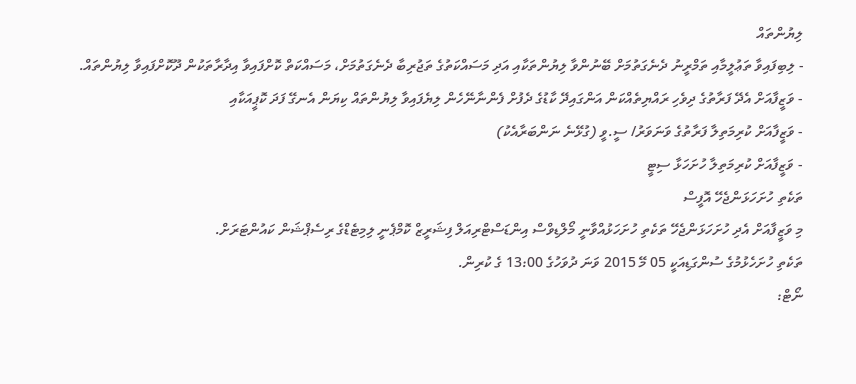ލިޔުންތައް
- ލިބިފައިވާ ތަޢުލީމާއި ތަމްރީނު ދެނެގަތުމަށް ބޭނުންވާ ލިޔުންތަކާއި އަދި މަސައްކަތުގެ ތަޖުރިބާ ދެނެގަތުމަށް، މަސައްކަތް ކޮށްފައިވާ އިދާރާތަކުން ދޫކޮށްފައިވާ ލިޔުންތައް.
- ވަޒީފާއަށް އެދޭ ފަރާތުގެ ދިވެހި ރައްޔިތެއްކަން އަންގައިދޭ ކާޑުގެ ދެފުށް ފެންނާނޭހެން ލިޔެފައިވާ ލިޔުންތައް ކިޔަން އެނގޭ ފަދަ ކޮޕީއަކާއި
- ވަޒީފާއަށް ކުރިމަތިލާ ފަރާތުގެ ވަނަވަރު/ ސީ.ވީ (ގުޅޭނެ ނަންބަރާއެކު)
- ވަޒީފާއަށް ކުރިމަތިލާ ހުށަހަޅާ ސިޓީ
ތަކެތި ހުށަހަޅަންޖެހޭ އޮފީސް
މި ވަޒީފާއަށް އެދި ހުށަހަޅަންޖެހޭ ތަކެތި ހުށަހަޅުއްވާނީ މޯލްޑިވްސް އިންޑަސްޓްރިއަލް ފިޝަރީޒް ކޮމްޕެނީ ލިމިޓެޑްގެ ރިސެޕްޝަން ކައުންޓަރަށް.
ތަކެތި ހުށަހެޅުމުގެ ސުންގަޑިއަކީ 05 މޭ 2015 ވަނަ ދުވަހުގެ 13:00 ގެ ކުރިން.
ނޯޓް: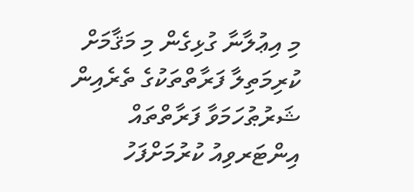މި އިޢުލާނާ ގުޅިގެން މި މަޤާމަށް ކުރިމަތިލާ ފަރާތްތަކުގެ ތެރެއިން ޝަރުޠުހަމަވާ ފަރާތްތައް އިންޓަރވިއު ކުރުމަށްފަހު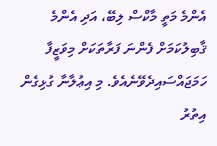އެންމެ މަތީ މާކްސް ލިބޭ، އަދި އެންމެ ޤާބިލުކަމަށް ފެންނަ ފަރާތަކަށް މިވަޒީފާ ހަމަޖައްސައިދެވޭނެއެވެ. މި އިޢުލާނާ ގުޅިގެން އިތުރު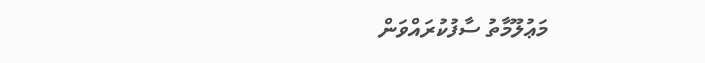މަޢުލޫމާތު ސާފުކުރައްވަން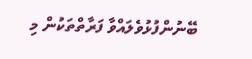ބޭނުންފުޅުވެލައްވާ ފަރާތްތަކުން މި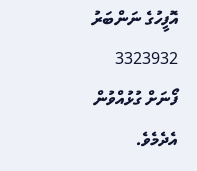އޮފީހުގެ ނަންބަރު 3323932 ފޯނަށް ގުޅުއްވުން އެދެމެވެ.